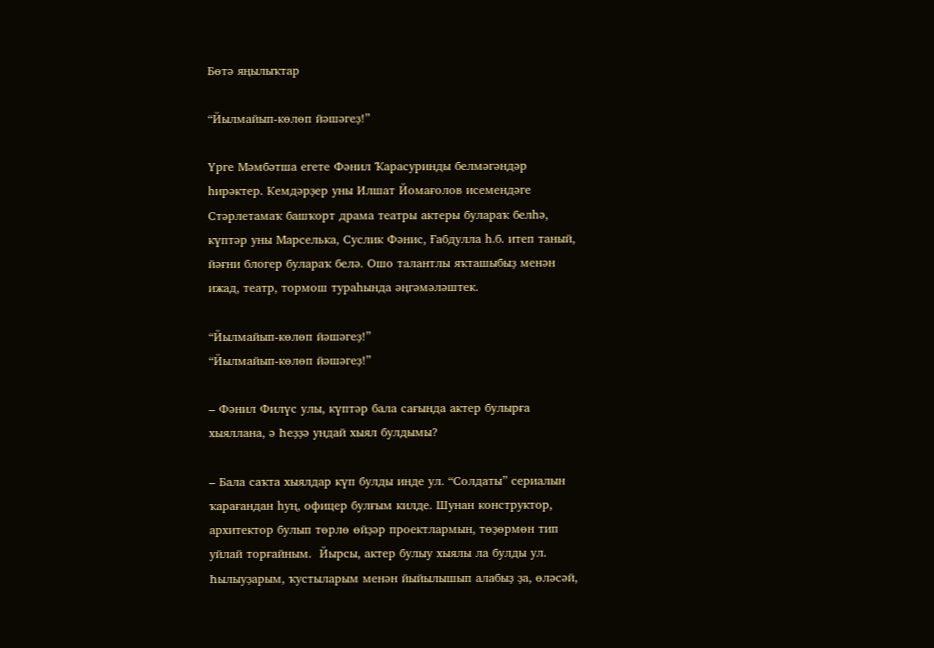Бөтә яңылыҡтар

“Йылмайып-көлөп йәшәгеҙ!”

Үрге Мәмбәтша егете Фәнил Ҡарасуринды белмәгәндәр һирәктер. Кемдәрҙер уны Илшат Йомағолов исемендәге Стәрлетамаҡ башҡорт драма театры актеры булараҡ белһә, күптәр уны Марселька, Суслик Фәнис, Ғабдулла һ.б. итеп таный, йәғни блогер булараҡ белә. Ошо талантлы яҡташыбыҙ менән ижад, театр, тормош тураһында әңгәмәләштек.

“Йылмайып-көлөп йәшәгеҙ!”
“Йылмайып-көлөп йәшәгеҙ!”

– Фәнил Филүс улы, күптәр бала сағында актер булырға хыяллана, ә Һеҙҙә ундай хыял булдымы?

– Бала саҡта хыялдар күп булды инде ул. “Солдаты” сериалын ҡарағандан һуң, офицер булғым килде. Шунан конструктор, архитектор булып төрлө өйҙәр проектлармын, төҙөрмөн тип уйлай торғайным.  Йырсы, актер булыу хыялы ла булды ул. Һылыуҙарым, ҡустыларым менән йыйылышып алабыҙ ҙа, өләсәй,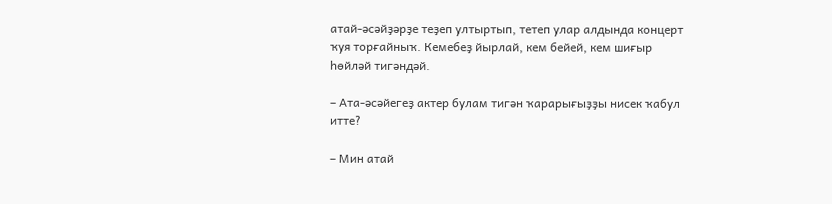атай-әсәйҙәрҙе теҙеп ултыртып, тетеп улар алдында концерт ҡуя торғайныҡ. Кемебеҙ йырлай, кем бейей, кем шиғыр һөйләй тигәндәй.

– Ата-әсәйегеҙ актер булам тигән ҡарарығыҙҙы нисек ҡабул итте?

– Мин атай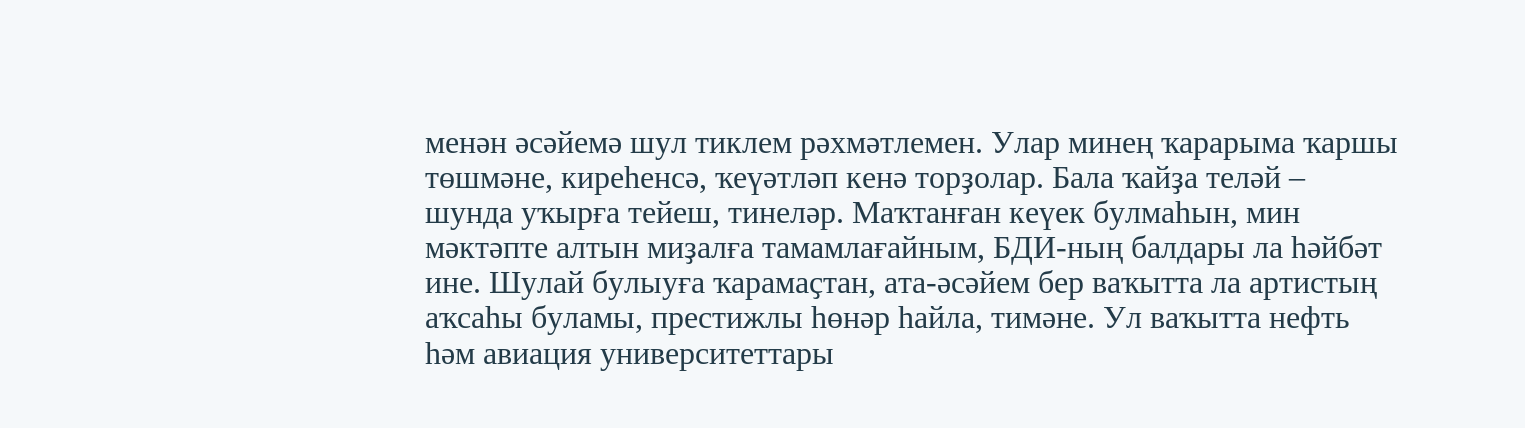менән әсәйемә шул тиклем рәхмәтлемен. Улар минең ҡарарыма ҡаршы төшмәне, киреһенсә, ҡеүәтләп кенә торҙолар. Бала ҡайҙа теләй – шунда уҡырға тейеш, тинеләр. Маҡтанған кеүек булмаһын, мин мәктәпте алтын миҙалға тамамлағайным, БДИ-ның балдары ла һәйбәт ине. Шулай булыуға ҡарамаҫтан, ата-әсәйем бер ваҡытта ла артистың аҡсаһы буламы, престижлы һөнәр һайла, тимәне. Ул ваҡытта нефть һәм авиация университеттары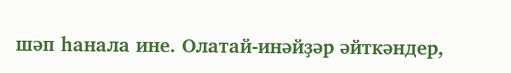шәп һанала ине. Олатай-инәйҙәр әйткәндер,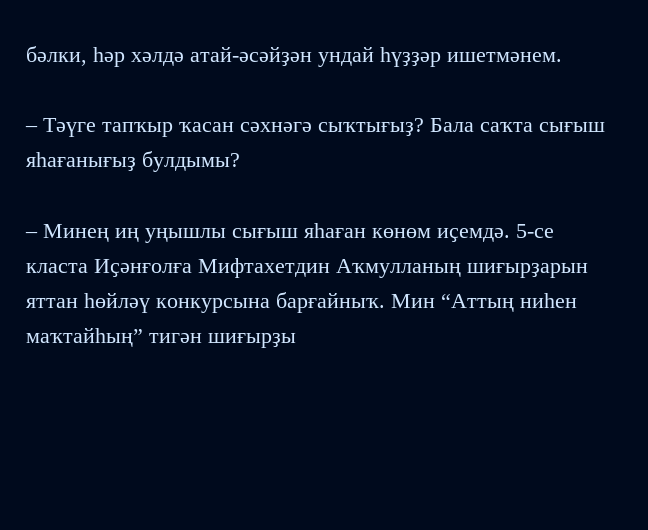бәлки, һәр хәлдә атай-әсәйҙән ундай һүҙҙәр ишетмәнем.

– Тәүге тапҡыр ҡасан сәхнәгә сыҡтығыҙ? Бала саҡта сығыш яһағанығыҙ булдымы?

– Минең иң уңышлы сығыш яһаған көнөм иҫемдә. 5-се класта Иҫәнғолға Мифтахетдин Аҡмулланың шиғырҙарын яттан һөйләү конкурсына барғайныҡ. Мин “Аттың ниһен маҡтайһың” тигән шиғырҙы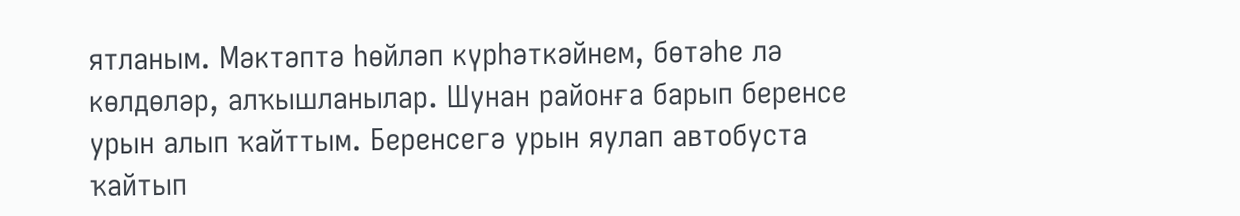ятланым. Мәктәптә һөйләп күрһәткәйнем, бөтәһе лә көлдөләр, алҡышланылар. Шунан районға барып беренсе урын алып ҡайттым. Беренсегә урын яулап автобуста ҡайтып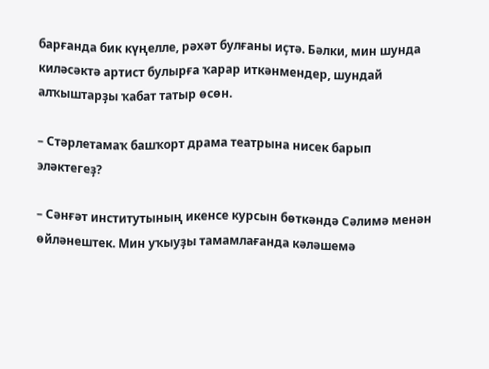барғанда бик күңелле, рәхәт булғаны иҫтә. Бәлки, мин шунда киләсәктә артист булырға ҡарар иткәнмендер, шундай алҡыштарҙы ҡабат татыр өсөн.

– Стәрлетамаҡ башҡорт драма театрына нисек барып эләктегеҙ?

– Сәнғәт институтының икенсе курсын бөткәндә Сәлимә менән өйләнештек. Мин уҡыуҙы тамамлағанда кәләшемә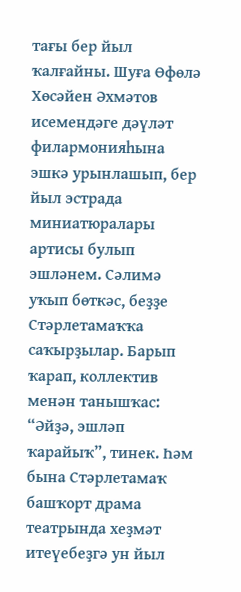тағы бер йыл ҡалғайны. Шуға Өфөлә Хөсәйен Әхмәтов исемендәге дәүләт филармонияһына эшкә урынлашып, бер йыл эстрада миниатюралары артисы булып эшләнем. Сәлимә уҡып бөткәс, беҙҙе Стәрлетамаҡҡа саҡырҙылар. Барып ҡарап, коллектив менән танышҡас: “Әйҙә, эшләп ҡарайыҡ”, тинек. Һәм бына Стәрлетамаҡ башҡорт драма театрында хеҙмәт итеүебеҙгә ун йыл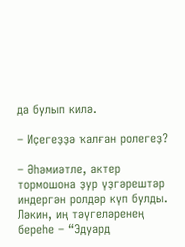да булып килә.

– Иҫегеҙҙә ҡалған ролегеҙ?

– Әһәмиәтле, актер тормошона ҙур үҙгәрештәр индергән ролдәр күп булды. Ләкин, иң тәүгеләренең береһе – “Эдуард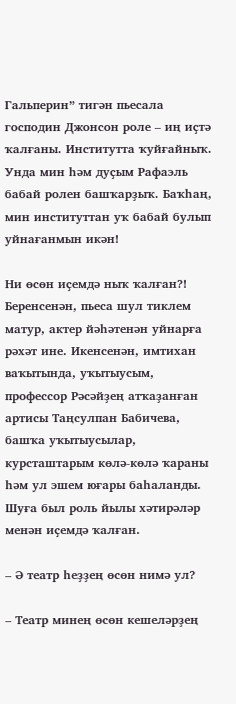Гальперин” тигән пьесала господин Джонсон роле – иң иҫтә ҡалғаны. Институтта ҡуйғайныҡ. Унда мин һәм дуҫым Рафаэль бабай ролен башҡарҙыҡ. Баҡһаң, мин институттан уҡ бабай булып уйнағанмын икән!

Ни өсөн иҫемдә ныҡ ҡалған?! Беренсенән, пьеса шул тиклем матур, актер йәһәтенән уйнарға рәхәт ине. Икенсенән, имтихан ваҡытында, уҡытыусым, профессор Рәсәйҙең атҡаҙанған артисы Таңсулпан Бабичева, башҡа уҡытыусылар, курсташтарым көлә-көлә ҡараны һәм ул эшем юғары баһаланды. Шуға был роль йылы хәтирәләр менән иҫемдә ҡалған.

– Ә театр һеҙҙең өсөн нимә ул?

– Театр минең өсөн кешеләрҙең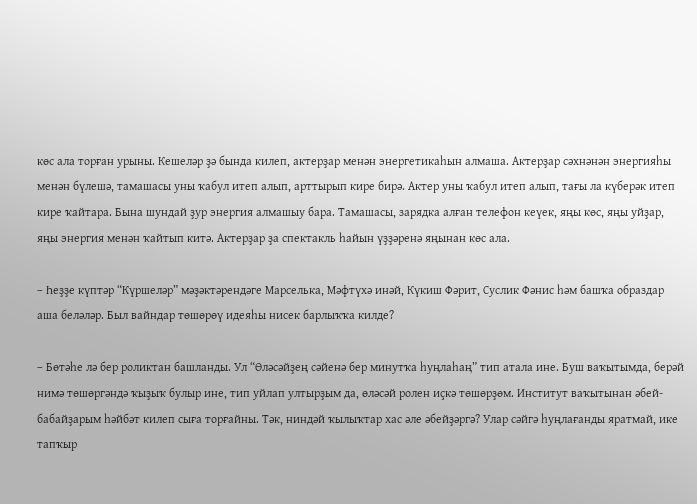көс ала торған урыны. Кешеләр ҙә бында килеп, актерҙар менән энергетикаһын алмаша. Актерҙар сәхнәнән энергияһы менән бүлешә, тамашасы уны ҡабул итеп алып, арттырып кире бирә. Актер уны ҡабул итеп алып, тағы ла күберәк итеп кире ҡайтара. Бына шундай ҙур энергия алмашыу бара. Тамашасы, зарядка алған телефон кеүек, яңы көс, яңы уйҙар, яңы энергия менән ҡайтып китә. Актерҙар ҙа спектакль һайын үҙҙәренә яңынан көс ала.

– Һеҙҙе күптәр “Күршеләр” мәҙәктәрендәге Марселька, Мәфтүхә инәй, Күкиш Фәрит, Суслик Фәнис һәм башҡа образдар аша беләләр. Был вайндар төшөрөү идеяһы нисек барлыҡҡа килде?

– Бөтәһе лә бер роликтан башланды. Ул “Өләсәйҙең сәйенә бер минутҡа һуңлаһаң” тип атала ине. Буш ваҡытымда, берәй нимә төшөргәндә ҡыҙыҡ булыр ине, тип уйлап ултырҙым да, өләсәй ролен иҫкә төшөрҙөм. Институт ваҡытынан әбей-бабайҙарым һәйбәт килеп сыға торғайны. Тәк, ниндәй ҡылыҡтар хас әле әбейҙәргә? Улар сәйгә һуңлағанды яратмай, ике тапҡыр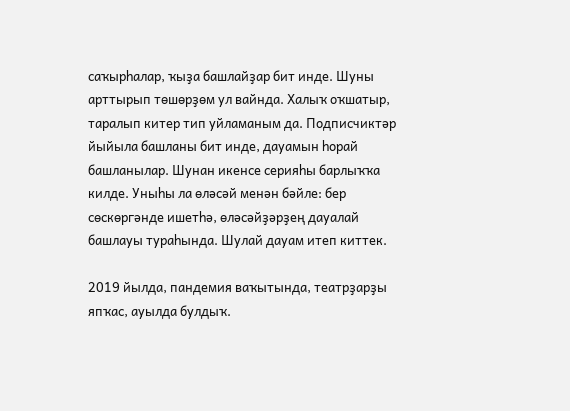саҡырһалар, ҡыҙа башлайҙар бит инде. Шуны арттырып төшөрҙөм ул вайнда. Халыҡ оҡшатыр, таралып китер тип уйламаным да. Подписчиктәр йыйыла башланы бит инде, дауамын һорай башланылар. Шунан икенсе серияһы барлыҡҡа килде. Уныһы ла өләсәй менән бәйле: бер сөскөргәнде ишетһә, өләсәйҙәрҙең дауалай башлауы тураһында. Шулай дауам итеп киттек.

2019 йылда, пандемия ваҡытында, театрҙарҙы япҡас, ауылда булдыҡ.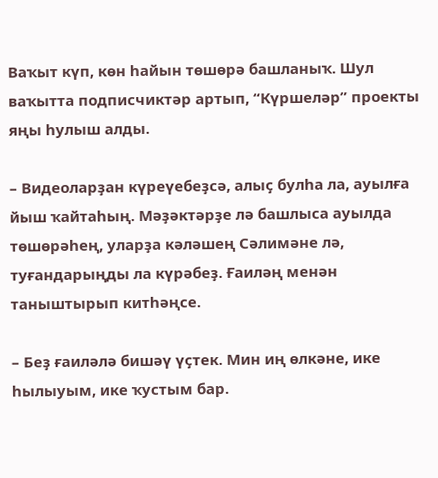Ваҡыт күп, көн һайын төшөрә башланыҡ. Шул ваҡытта подписчиктәр артып, “Күршеләр” проекты яңы һулыш алды.

– Видеоларҙан күреүебеҙсә, алыҫ булһа ла, ауылға йыш ҡайтаһың. Мәҙәктәрҙе лә башлыса ауылда төшөрәһең, уларҙа кәләшең Сәлимәне лә, туғандарыңды ла күрәбеҙ. Ғаиләң менән таныштырып китһәңсе.

– Беҙ ғаиләлә бишәү үҫтек. Мин иң өлкәне, ике һылыуым, ике ҡустым бар.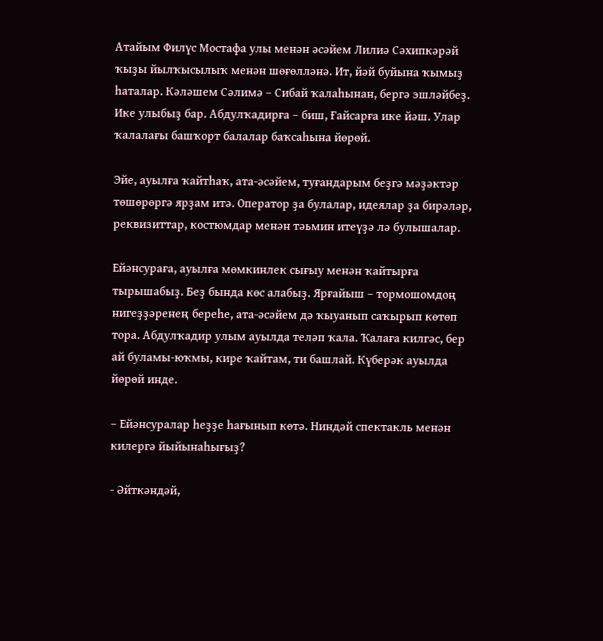Атайым Филүс Мостафа улы менән әсәйем Лилиә Сәхипкәрәй ҡыҙы йылҡысылыҡ менән шөғөлләнә. Ит, йәй буйына ҡымыҙ һаталар. Кәләшем Сәлимә – Сибай ҡалаһынан, бергә эшләйбеҙ. Ике улыбыҙ бар. Абдулҡадирға – биш, Ғайсарға ике йәш. Улар ҡалалағы башҡорт балалар баҡсаһына йөрөй.

Эйе, ауылға ҡайтһаҡ, ата-әсәйем, туғандарым беҙгә мәҙәктәр төшөрөргә ярҙам итә. Оператор ҙа булалар, идеялар ҙа бирәләр, реквизиттар, костюмдар менән тәьмин итеүҙә лә булышалар.

Ейәнсураға, ауылға мөмкинлек сығыу менән ҡайтырға тырышабыҙ. Беҙ бында көс алабыҙ. Ярғайыш – тормошомдоң нигеҙҙәренең береһе, ата-әсәйем дә ҡыуанып саҡырып көтөп тора. Абдулҡадир улым ауылда теләп ҡала. Ҡалаға килгәс, бер ай буламы-юҡмы, кире ҡайтам, ти башлай. Күберәк ауылда йөрөй инде.

– Ейәнсуралар һеҙҙе һағынып көтә. Ниндәй спектакль менән килергә йыйынаһығыҙ?

- Әйткәндәй,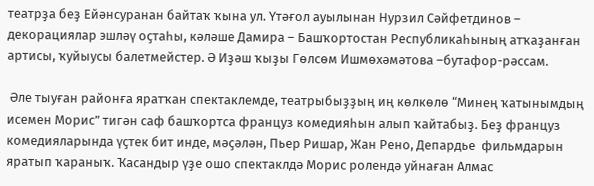театрҙа беҙ Ейәнсуранан байтаҡ ҡына ул. Үтәғол ауылынан Нурзил Сәйфетдинов – декорациялар эшләү оҫтаһы, кәләше Дамира – Башҡортостан Республикаһының атҡаҙанған артисы, ҡуйыусы балетмейстер. Ә Иҙәш ҡыҙы Гөлсөм Ишмөхәмәтова –бутафор-рәссам.

 Әле тыуған районға яратҡан спектаклемде, театрыбыҙҙың иң көлкөлө “Минең ҡатынымдың исемен Морис” тигән саф башҡортса француз комедияһын алып ҡайтабыҙ. Беҙ француз комедияларында үҫтек бит инде, мәҫәлән, Пьер Ришар, Жан Рено, Депардье  фильмдарын яратып ҡараныҡ. Ҡасандыр үҙе ошо спектаклдә Морис ролендә уйнаған Алмас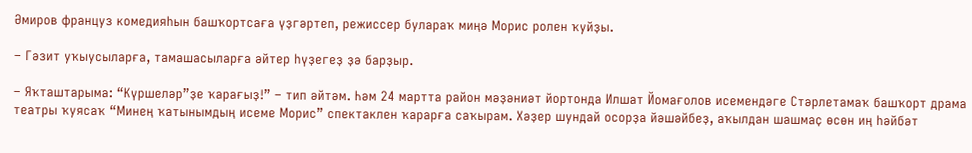Әмиров француз комедияһын башҡортсаға үҙгәртеп, режиссер булараҡ миңә Морис ролен ҡуйҙы.

– Гәзит уҡыусыларға, тамашасыларға әйтер һүҙегеҙ ҙә барҙыр.

– Яҡташтарыма: “Күршеләр”ҙе ҡарағыҙ!” – тип әйтәм. Һәм 24 мартта район мәҙәниәт йортонда Илшат Йомағолов исемендәге Стәрлетамаҡ башҡорт драма театры ҡуясаҡ “Минең ҡатынымдың исеме Морис” спектаклен ҡарарға саҡырам. Хәҙер шундай осорҙа йәшәйбеҙ, аҡылдан шашмаҫ өсөн иң һәйбәт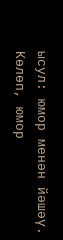ысул: юмор менән йәшәү. Көлөп, юмор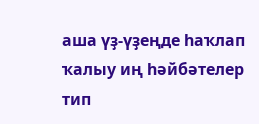аша үҙ-үҙеңде һаҡлап ҡалыу иң һәйбәтелер тип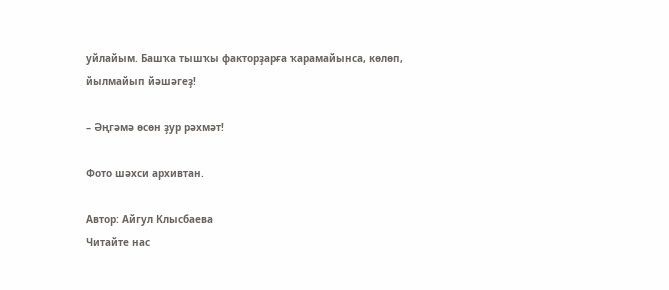уйлайым. Башҡа тышҡы факторҙарға ҡарамайынса, көлөп, йылмайып йәшәгеҙ!

– Әңгәмә өсөн ҙур рәхмәт!

Фото шәхси архивтан.

Автор: Айгул Клысбаева
Читайте нас